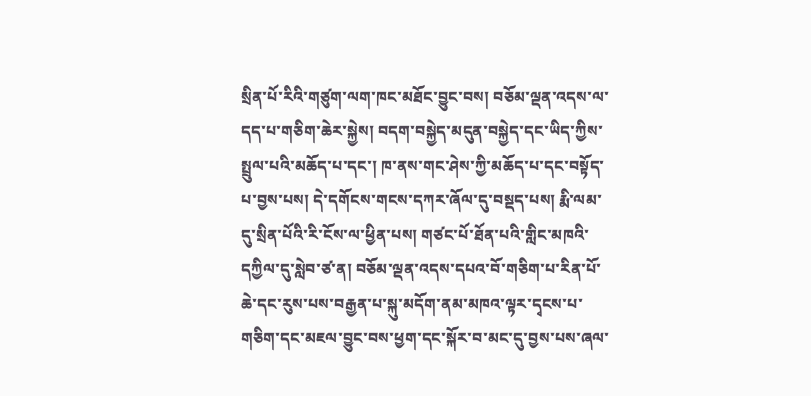སྲིན་པོ་རིའི་གཙུག་ལག་ཁང་མཐོང་བྱུང་བས། བཅོམ་ལྡན་འདས་ལ་དད་པ་གཅིག་ཆེར་སྐྱེས། བདག་བསྐྱེད་མདུན་བསྐྱེད་དང་ཡིད་ཀྱིས་སྤྲུལ་པའི་མཆོད་པ་དང་། ཁ་ནས་གང་ཤེས་ཀྱི་མཆོད་པ་དང་བསྟོད་པ་བྱས་པས། དེ་དགོངས་གངས་དཀར་ཞོལ་དུ་བསྡད་པས། རྨི་ལམ་དུ་སྲིན་པོའི་རི་ངོས་ལ་ཕྱིན་པས། གཙང་པོ་ཐོན་པའི་གླིང་མཁའི་དཀྱིལ་དུ་སླེབ་ཙ་ན། བཅོམ་ལྡན་འདས་དཔའ་བོ་གཅིག་པ་རིན་པོ་ཆེ་དང་རུས་པས་བརྒྱན་པ་སྐུ་མདོག་ནམ་མཁའ་ལྟར་དྭངས་པ་གཅིག་དང་མཇལ་བྱུང་བས་ཕྱག་དང་སྐོར་བ་མང་དུ་བྱས་པས་ཞལ་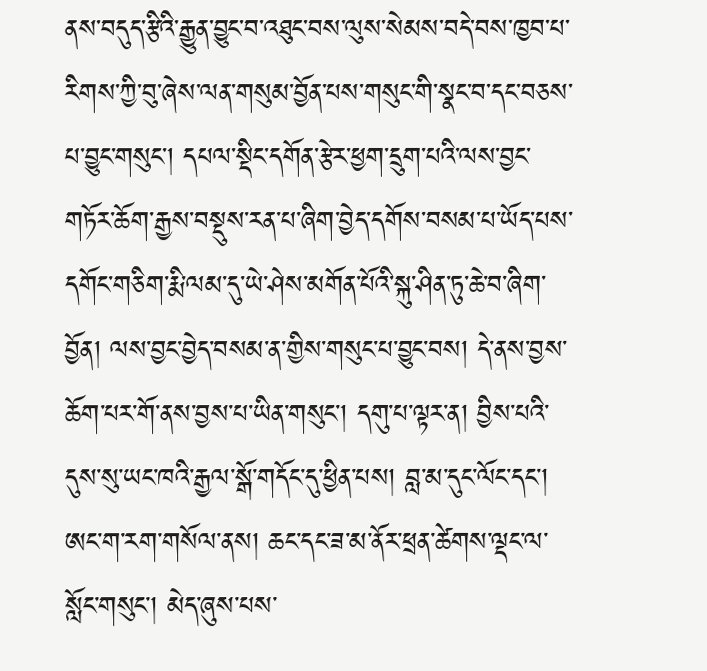ནས་བདུད་རྩིའི་རྒྱུན་བྱུང་བ་འཐུང་བས་ལུས་སེམས་བདེ་བས་ཁྱབ་པ་རིགས་ཀྱི་བུ་ཞེས་ལན་གསུམ་བྱོན་པས་གསུང་གི་སྣང་བ་དང་བཅས་པ་བྱུང་གསུང་། དཔལ་སྡིང་དགོན་རྩེར་ཕྱག་དྲུག་པའི་ལས་བྱང་གཏོར་ཆོག་རྒྱས་བསྡུས་རན་པ་ཞིག་བྱེད་དགོས་བསམ་པ་ཡོད་པས་དགོང་གཅིག་རྨི་ལམ་དུ་ཡེ་ཤེས་མགོན་པོའི་སྐུ་ཤིན་ཏུ་ཆེ་བ་ཞིག་བྱོན། ལས་བྱང་བྱེད་བསམ་ན་གྱིས་གསུང་པ་བྱུང་བས། དེ་ནས་བྱས་ཆོག་པར་གོ་ནས་བྱས་པ་ཡིན་གསུང་། དགུ་པ་ལྟར་ན། བྱིས་པའི་དུས་སུ་ཡང་ཁའི་རྒྱལ་སྒོ་གདོང་དུ་ཕྱིན་པས། བླ་མ་དུང་ལོང་དང་། ཨང་ག་རག་གསོལ་ནས། ཆང་དང་ཟ་མ་ནོར་ཕྲན་ཚེགས་ལྡང་ལ་སློང་གསུང་། མེད་ཞུས་པས་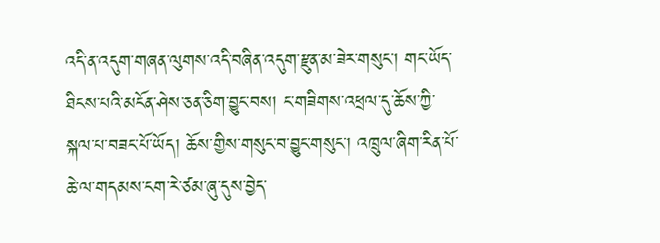འདི་ན་འདུག་གཞན་ལུགས་འདི་བཞིན་འདུག་རྫུན་མ་ཟེར་གསུང་། གང་ཡོད་ཐིངས་པའི་མངོན་ཤེས་ཅན་ཅིག་བྱུང་བས། ང་གཟིགས་འཕྲལ་དུ་ཆོས་ཀྱི་སྐལ་པ་བཟང་པོ་ཡོད། ཆོས་གྱིས་གསུང་བ་བྱུང་གསུང་། འཁྲུལ་ཞིག་རིན་པོ་ཆེ་ལ་གདམས་ངག་རེ་ཙམ་ཞུ་དུས་བྱེད་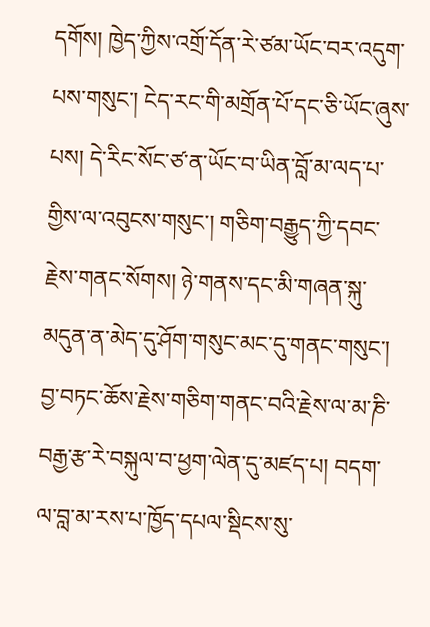དགོས། ཁྱེད་ཀྱིས་འགྲོ་དོན་རེ་ཙམ་ཡོང་བར་འདུག་པས་གསུང་། ངེད་རང་གི་མགྲོན་པོ་དང་ཅི་ཡོང་ཞུས་པས། དེ་རིང་སོང་ཙ་ན་ཡོང་བ་ཡིན་བློ་མ་ལད་པ་གྱིས་ལ་འབུངས་གསུང་། གཅིག་བརྒྱུད་ཀྱི་དབང་རྗེས་གནང་སོགས། ཉེ་གནས་དང་མི་གཞན་སྐུ་མདུན་ན་མེད་དུ་ཤོག་གསུང་མང་དུ་གནང་གསུང་། བྱ་བཏང་ཆོས་རྗེས་གཅིག་གནང་བའི་རྗེས་ལ་མ་ཎི་བརྒྱ་རྩ་རེ་བསྐུལ་བ་ཕྱག་ལེན་དུ་མཛད་པ། བདག་ལ་བླ་མ་རས་པ་ཁྱོད་དཔལ་སྡིངས་སུ་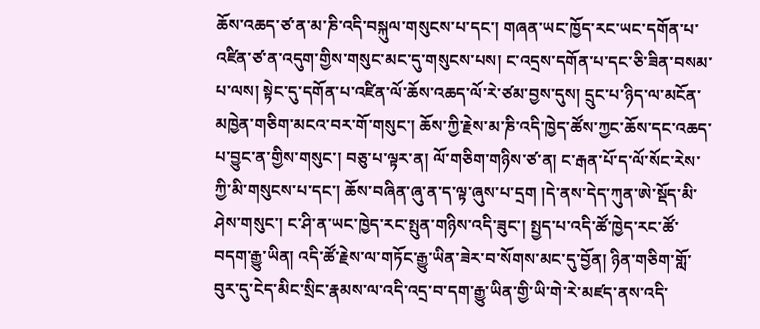ཆོས་འཆད་ཙ་ན་མ་ཎི་འདི་བསྐུལ་གསུངས་པ་དང་། གཞན་ཡང་ཁྱོད་རང་ཡང་དགོན་པ་འཛིན་ཙ་ན་འདུག་གྱིས་གསུང་མང་དུ་གསུངས་པས། ང་འདྲས་དགོན་པ་དང་ཅི་ཟིན་བསམ་པ་ལས། སྟེང་དུ་དགོན་པ་འཛིན་ལོ་ཆོས་འཆད་ལོ་རེ་ཙམ་བྱས་དུས། དྲུང་པ་ཉིད་ལ་མངོན་མཁྱེན་གཅིག་མངའ་བར་གོ་གསུང་། ཆོས་ཀྱི་རྗེས་མ་ཎི་འདི་ཁྱེད་ཚོས་ཀྱང་ཆོས་དང་འཆད་པ་བྱུང་ན་གྱིས་གསུང་། བཅུ་པ་ལྟར་ན། ལོ་གཅིག་གཉིས་ཙ་ན། ང་རྒན་པོ་ད་ལོ་སོང་རེས་ཀྱི་མི་གསུངས་པ་དང་། ཆོས་བཞིན་ཞུ་ན་ད་ལྟ་ཞུས་པ་དྲག །དེ་ནས་དེད་ཀུན་ཨེ་སྡོད་མི་ཤེས་གསུང་། ང་ཤི་ན་ཡང་ཁྱེད་རང་སྤུན་གཉིས་འདི་ཟུང་། སྤྱད་པ་འདི་ཚོ་ཁྱེད་རང་ཚོ་བདག་རྒྱུ་ཡིན། འདི་ཚོ་རྗེས་ལ་གཏོང་རྒྱུ་ཡིན་ཟེར་བ་སོགས་མང་དུ་བྱོན། ཉིན་གཅིག་གློ་བུར་དུ་ངེད་མིང་སྲིང་རྣམས་ལ་འདི་འདྲ་བ་དག་རྒྱུ་ཡིན་གྱི་ཡི་གེ་རེ་མཛད་ནས་འདི་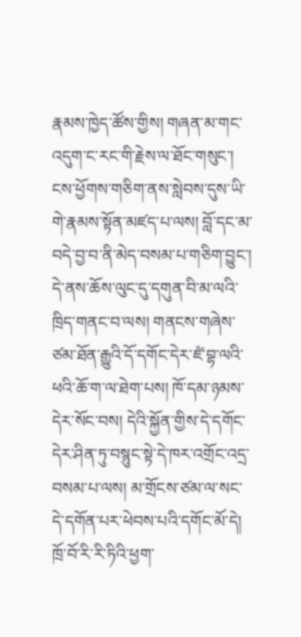རྣམས་ཁྱེད་ཚོས་གྱིས། གཞན་མ་གང་འདུག་ང་རང་གི་རྗེས་ལ་ཐོང་གསུང་། ངས་ཕྱོགས་གཅིག་ནས་སླེབས་དུས་ཡི་གེ་རྣམས་སྟོན་མཛད་པ་ལས། བློ་དང་མ་བདེ་བྱ་བ་ནི་མེད་བསམ་པ་གཅིག་བྱུང་། དེ་ནས་ཆོས་ལུང་དུ་དགུན་བི་མ་ལའི་ཁྲིད་གནང་བ་ལས། གནངས་གཞེས་ཙམ་ཐོན་རྒྱུའི་དོ་དགོང་དེར་ཛཾ་བྷ་ལའི་ཕའི་ཆོ་ག་ལ་ཐེག་པས། ཁོ་དམ་ཉམས་དེར་སོང་བས། དེའི་སྐྱོན་གྱིས་དེ་དགོང་དེར་ཤིན་ཏུ་བསྙུང་སྟེ་དེ་ཁར་འགྲོང་འདྲ་བསམ་པ་ལས། མ་གྲོངས་ཙམ་ལ་སང་དེ་དགོན་པར་ཕེབས་པའི་དགོང་མོ་དེ། ཁྲོ་བོ་རི་རི་ཏིའི་ཕྱག་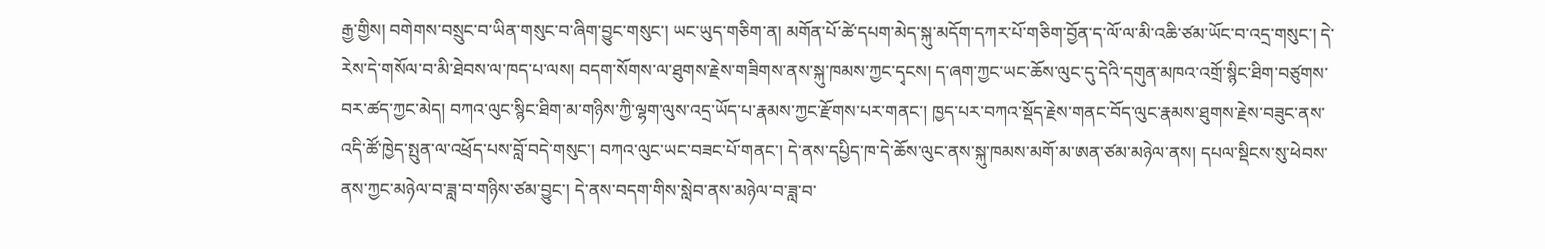རྒྱ་གྱིས། བགེགས་བསྲུང་བ་ཡིན་གསུང་བ་ཞིག་བྱུང་གསུང་། ཡང་ཡུད་གཅིག་ན། མགོན་པོ་ཚེ་དཔག་མེད་སྐུ་མདོག་དཀར་པོ་གཅིག་བྱོན་ད་ལོ་ལ་མི་འཆི་ཙམ་ཡོང་བ་འདྲ་གསུང་། དེ་རེས་དེ་གསོལ་བ་མི་ཐེབས་ལ་ཁད་པ་ལས། བདག་སོགས་ལ་ཐུགས་རྗེས་གཟིགས་ནས་སྐུ་ཁམས་ཀྱང་དྭངས། ད་ཞག་ཀྱང་ཡང་ཆོས་ལུང་དུ་དེའི་དགུན་མཁའ་འགྲོ་སྙིང་ཐིག་བཙུགས་བར་ཚད་ཀྱང་མེད། བཀའ་ལུང་སྙིང་ཐིག་མ་གཉིས་ཀྱི་ལྷག་ལུས་འདྲ་ཡོད་པ་རྣམས་ཀྱང་རྫོགས་པར་གནང་། ཁྱད་པར་བཀའ་སྡོད་རྗེས་གནང་བོད་ལུང་རྣམས་ཐུགས་རྗེས་བཟུང་ནས་འདི་ཚོ་ཁྱེད་སྤུན་ལ་འཕྲོད་པས་བློ་བདེ་གསུང་། བཀའ་ལུང་ཡང་བཟང་པོ་གནང་། དེ་ནས་དཔྱིད་ཁ་དེ་ཆོས་ལུང་ནས་སྐུ་ཁམས་མགོ་མ་ཨན་ཙམ་མཉེལ་ནས། དཔལ་སྡིངས་སུ་ཕེབས་ནས་ཀྱང་མཉེལ་བ་ཟླ་བ་གཉིས་ཙམ་བྱུང་། དེ་ནས་བདག་གིས་སླེབ་ནས་མཉེལ་བ་ཟླ་བ་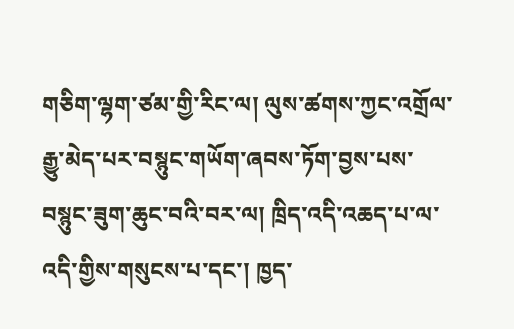གཅིག་ལྷག་ཙམ་གྱི་རིང་ལ། ལུས་ཚགས་ཀྱང་འགྲོལ་རྒྱུ་མེད་པར་བསྙུང་གཡོག་ཞབས་ཏོག་བྱས་པས་བསྙུང་ཟུག་ཆུང་བའི་བར་ལ། ཁྲིད་འདི་འཆད་པ་ལ་འདི་གྱིས་གསུངས་པ་དང་། ཁྱད་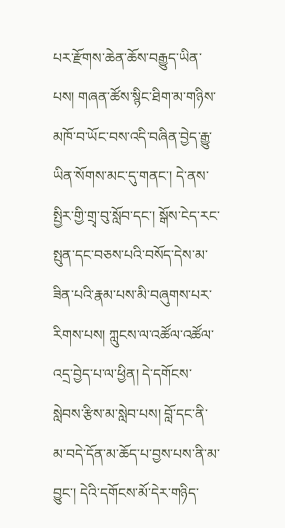པར་རྫོགས་ཆེན་ཆོས་བརྒྱུད་ཡིན་པས། གཞན་ཚོས་སྙིང་ཐིག་མ་གཉིས་མཁོ་བ་ཡོང་བས་འདི་བཞིན་བྱེད་རྒྱུ་ཡིན་སོགས་མང་དུ་གནང་། དེ་ནས་སྤྱིར་གྱི་གྲྭ་བུ་སློབ་དང་། སྒོས་ངེད་རང་སྤུན་དང་བཅས་པའི་བསོད་དེས་མ་ཟིན་པའི་རྣམ་པས་མི་བཞུགས་པར་རིགས་པས། ཀླུངས་ལ་འཚོལ་འཚོལ་འདྲ་བྱེད་པ་ལ་ཕྱིན། དེ་དགོངས་སླེབས་རྩིས་མ་སླེབ་པས། བློ་དང་ནི་མ་བདེ་དོན་མ་ཆོད་པ་བྱས་པས་ནི་མ་བྱུང་། དེའི་དགོངས་མོ་དེར་གཉིད་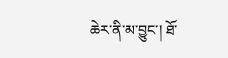ཆེར་ནི་མ་བྱུང་། ཐོ་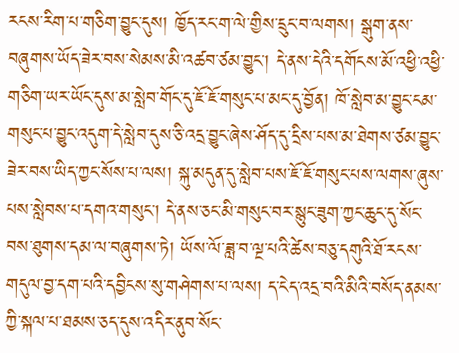རངས་རིག་པ་གཅིག་བྱུང་དུས། ཁྱོད་རང་ག་ལེ་གྱིས་དྲུང་བ་ལགས། སྒུག་ནས་བཞུགས་ཡོད་ཟེར་བས་སེམས་མི་འཚབ་ཙམ་བྱུང་། དེ་ནས་དེའི་དགོངས་མོ་འཕྱི་འཕྱི་གཅིག་ཡར་ཡོང་དུས་མ་སླེབ་གོང་དུ་ཇོ་ཇོ་གསུང་པ་མང་དུ་བྱོན། ཁོ་སླེབ་མ་བྱུང་ངམ་གསུང་པ་བྱུང་འདུག་དེ་སླེབ་དུས་ཅི་འདྲ་བྱུང་ཞེས་ཤོད་དུ་དྲིས་པས་མ་ཐེགས་ཙམ་བྱུང་ཟེར་བས་ཡིད་ཀྱང་སོས་པ་ལས། སྐུ་མདུན་དུ་སླེབ་པས་ཇོ་ཇོ་གསུང་པས་ལགས་ཞུས་པས་སླེབས་པ་དགའ་གསུང་། དེ་ནས་ཅང་མི་གསུང་བར་སྙུང་ཟུག་ཀྱང་ཆུང་དུ་སོང་བས་ཐུགས་དམ་ལ་བཞུགས་ཏེ། ཡོས་ལོ་ཟླ་བ་ལྔ་པའི་ཚེས་བཅུ་དགུའི་ཐོ་རངས་གདུལ་བྱ་དག་པའི་དབྱིངས་སུ་གཤེགས་པ་ལས། ད་ངེད་འདྲ་བའི་མིའི་བསོད་ནམས་ཀྱི་སྐལ་པ་ཐམས་ཅད་དུས་འདིར་ནུབ་སོང་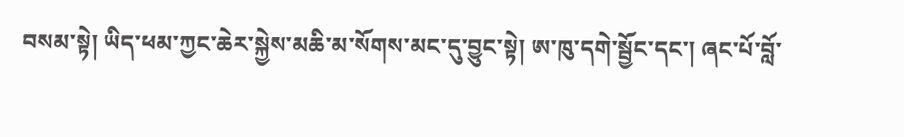བསམ་སྟེ། ཡིད་ཕམ་ཀྱང་ཆེར་སྐྱེས་མཆི་མ་སོགས་མང་དུ་བྱུང་སྟེ། ཨ་ཁུ་དགེ་སྦྱོང་དང་། ཞང་པོ་བློ་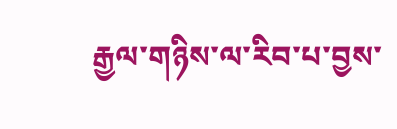རྒྱལ་གཉིས་ལ་རིབ་པ་བྱས་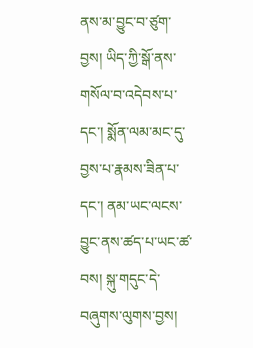ནས་མ་བྱུང་བ་ཙུག་བྱས། ཡིད་ཀྱི་སྒོ་ནས་གསོལ་བ་འདེབས་པ་དང་། སྨོན་ལམ་མང་དུ་བྱས་པ་རྣམས་ཟིན་པ་དང་། ནམ་ཡང་ལངས་བྱུང་ནས་ཚད་པ་ཡང་ཚ་བས། སྐུ་གདུང་དེ་བཞུགས་ལུགས་བྱས།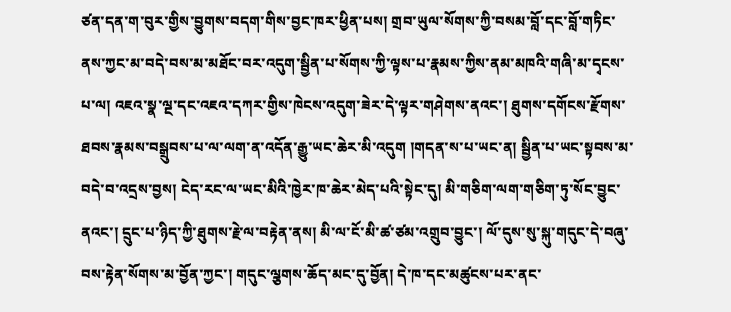ཙན་དན་ག་བུར་གྱིས་བྱུགས་བདག་གིས་བྱང་ཁར་ཕྱིན་པས། གྲབ་ཡུལ་སོགས་ཀྱི་བསམ་བློ་དང་བློ་གཏིང་ནས་ཀྱང་མ་བདེ་བས་མ་མཐོང་བར་འདུག་སྦྱིན་པ་སོགས་ཀྱི་ལྟས་པ་རྣམས་ཀྱིས་ནམ་མཁའི་གཞི་མ་དྭངས་པ་ལ། འཇའ་སྣ་ལྔ་དང་འཇའ་དཀར་གྱིས་ཁེངས་འདུག་ཟེར་དེ་ལྟར་གཤེགས་ནའང་། ཐུགས་དགོངས་རྫོགས་ཐབས་རྣམས་བསྒྲུབས་པ་ལ་ལག་ན་འདོན་རྒྱུ་ཡང་ཆེར་མི་འདུག །གདན་ས་པ་ཡང་ན། སྦྱིན་པ་ཡང་སྟབས་མ་བདེ་བ་འདྲས་བྱས། ངེད་རང་ལ་ཡང་མིའི་ཁྱེར་ཁ་ཆེར་མེད་པའི་སྟེང་དུ། མི་གཅིག་ལག་གཅིག་ཏུ་སོང་བྱུང་ནའང་། དྲུང་པ་ཉིད་ཀྱི་ཐུགས་རྗེ་ལ་བརྟེན་ནས། མི་ལ་ངོ་མི་ཚ་ཙམ་འགྲུབ་བྱུང་། ལོ་དུས་སུ་སྐུ་གདུང་དེ་བཞུ་བས་རྟེན་སོགས་མ་བྱོན་ཀྱང་། གདུང་ལྕགས་ཆོད་མང་དུ་བྱོན། དེ་ཁ་དང་མཚུངས་པར་ནང་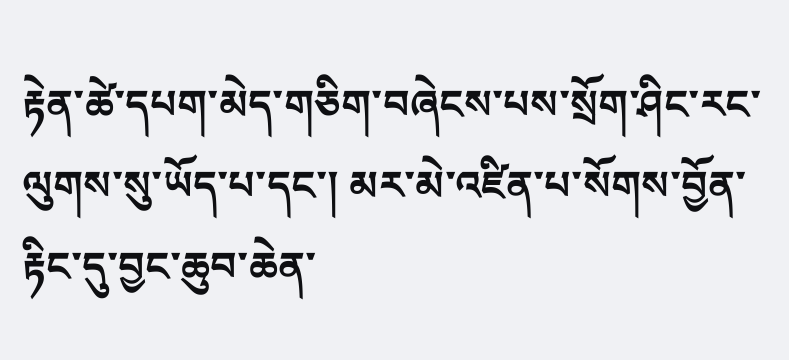རྟེན་ཚེ་དཔག་མེད་གཅིག་བཞེངས་པས་སྲོག་ཤིང་རང་ལུགས་སུ་ཡོད་པ་དང་། མར་མེ་འཛིན་པ་སོགས་བྱོན་རྟིང་དུ་བྱང་ཆུབ་ཆེན་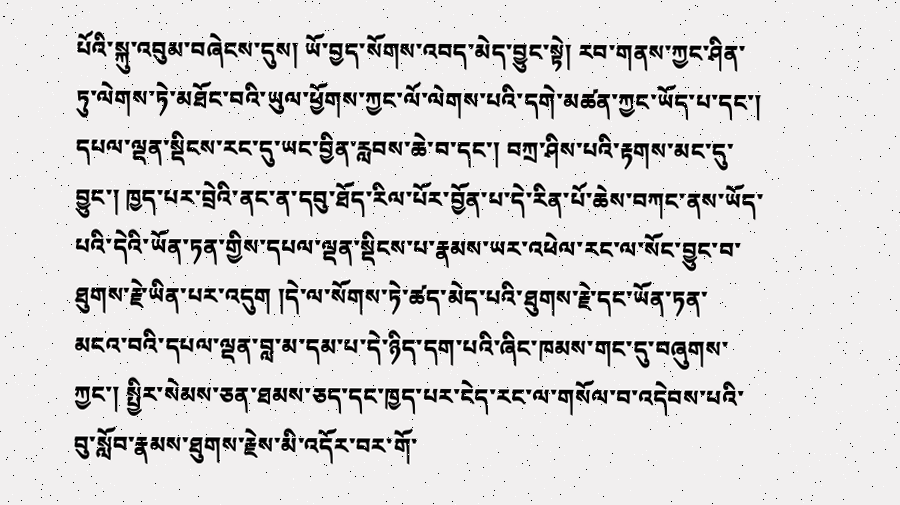པོའི་སྐུ་འབུམ་བཞེངས་དུས། ཡོ་བྱད་སོགས་འབད་མེད་བྱུང་སྟེ། རབ་གནས་ཀྱང་ཤིན་ཏུ་ལེགས་ཏེ་མཐོང་བའི་ཡུལ་ཕྱོགས་ཀྱང་ལོ་ལེགས་པའི་དགེ་མཚན་ཀྱང་ཡོད་པ་དང་། དཔལ་ལྡན་སྡིངས་རང་དུ་ཡང་བྱིན་རླབས་ཆེ་བ་དང་། བཀྲ་ཤིས་པའི་རྟགས་མང་དུ་བྱུང་། ཁྱད་པར་བྲེའི་ནང་ན་དབུ་ཐོད་རིལ་པོར་བྱོན་པ་དེ་རིན་པོ་ཆེས་བཀང་ནས་ཡོད་པའི་དེའི་ཡོན་ཏན་གྱིས་དཔལ་ལྡན་སྡིངས་པ་རྣམས་ཡར་འཕེལ་རང་ལ་སོང་བྱུང་བ་ཐུགས་རྗེ་ཡིན་པར་འདུག །དེ་ལ་སོགས་ཏེ་ཚད་མེད་པའི་ཐུགས་རྗེ་དང་ཡོན་ཏན་མངའ་བའི་དཔལ་ལྡན་བླ་མ་དམ་པ་དེ་ཉིད་དག་པའི་ཞིང་ཁམས་གང་དུ་བཞུགས་ཀྱང་། སྤྱིར་སེམས་ཅན་ཐམས་ཅད་དང་ཁྱད་པར་ངེད་རང་ལ་གསོལ་བ་འདེབས་པའི་བུ་སློབ་རྣམས་ཐུགས་རྗེས་མི་འདོར་བར་གོ་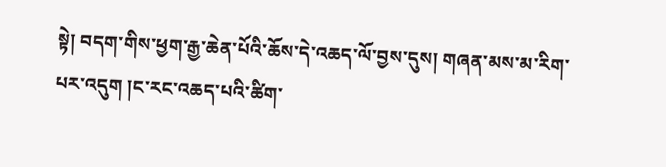སྟེ། བདག་གིས་ཕྱག་རྒྱ་ཆེན་པོའི་ཆོས་དེ་འཆད་ལོ་བྱས་དུས། གཞན་མས་མ་རིག་པར་འདུག །ང་རང་འཆད་པའི་ཚིག་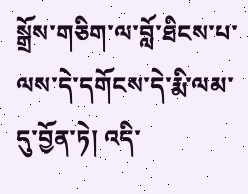སྒྲོས་གཅིག་ལ་བློ་ཐིངས་པ་ལས་དེ་དགོངས་དེ་རྨི་ལམ་དུ་བྱོན་ཏེ། འདི་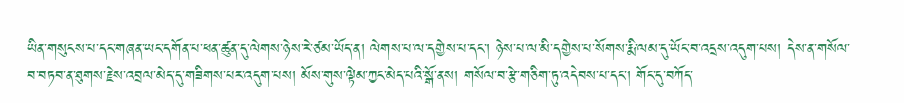ཡིན་གསུངས་པ་དང་གཞན་ཡང་དགོན་པ་ཕན་ཚུན་དུ་ལེགས་ཉེས་རེ་ཙམ་ཡོད་ན། ལེགས་པ་ལ་དགྱེས་པ་དང་། ཉེས་པ་ལ་མི་དགྱེས་པ་སོགས་རྨི་ལམ་དུ་ཡོང་བ་འདྲས་འདུག་པས། དེས་ན་གསོལ་བ་བཏབ་ན་ཐུགས་རྗེས་འབྲལ་མེད་དུ་གཟིགས་པར་འདུག་པས། མོས་གུས་ལྟེམ་ཀྱང་མེད་པའི་སྒོ་ནས། གསོལ་བ་རྩེ་གཅིག་ཏུ་འདེབས་པ་དང་། གོང་དུ་བཀོད་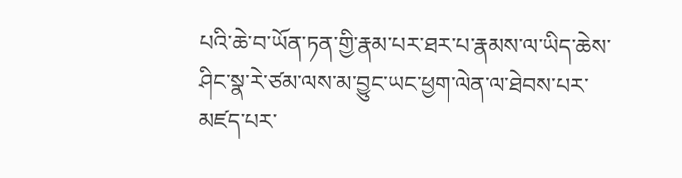པའི་ཆེ་བ་ཡོན་ཏན་གྱི་རྣམ་པར་ཐར་པ་རྣམས་ལ་ཡིད་ཆེས་ཤིང་སྣ་རེ་ཙམ་ལས་མ་བྱུང་ཡང་ཕྱག་ལེན་ལ་ཐེབས་པར་མཛད་པར་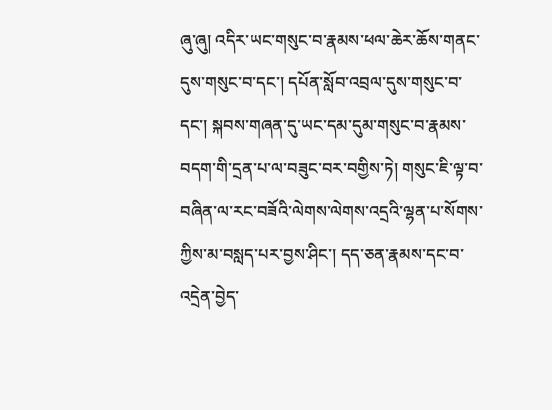ཞུ་ཞུ། འདིར་ཡང་གསུང་བ་རྣམས་ཕལ་ཆེར་ཆོས་གནང་དུས་གསུང་བ་དང་། དཔོན་སློབ་འབྲལ་དུས་གསུང་བ་དང་། སྐབས་གཞན་དུ་ཡང་དམ་དུམ་གསུང་བ་རྣམས་བདག་གི་དྲན་པ་ལ་བཟུང་བར་བགྱིས་ཏེ། གསུང་ཇི་ལྟ་བ་བཞིན་ལ་རང་བཟོའི་ལེགས་ལེགས་འདྲའི་ལྷན་པ་སོགས་ཀྱིས་མ་བསླད་པར་བྱས་ཤིང་། དད་ཅན་རྣམས་དང་བ་འདྲེན་བྱེད་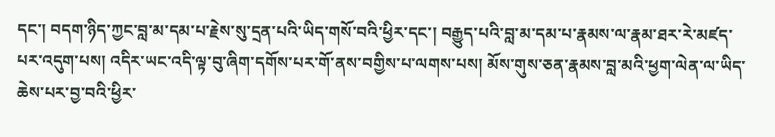དང་། བདག་ཉིད་ཀྱང་བླ་མ་དམ་པ་རྗེས་སུ་དྲན་པའི་ཡིད་གསོ་བའི་ཕྱིར་དང་། བརྒྱུད་པའི་བླ་མ་དམ་པ་རྣམས་ལ་རྣམ་ཐར་རེ་མཛད་པར་འདུག་པས། འདིར་ཡང་འདི་ལྟ་བུ་ཞིག་དགོས་པར་གོ་ནས་བགྱིས་པ་ལགས་པས། མོས་གུས་ཅན་རྣམས་བླ་མའི་ཕྱག་ལེན་ལ་ཡིད་ཆེས་པར་བྱ་བའི་ཕྱིར་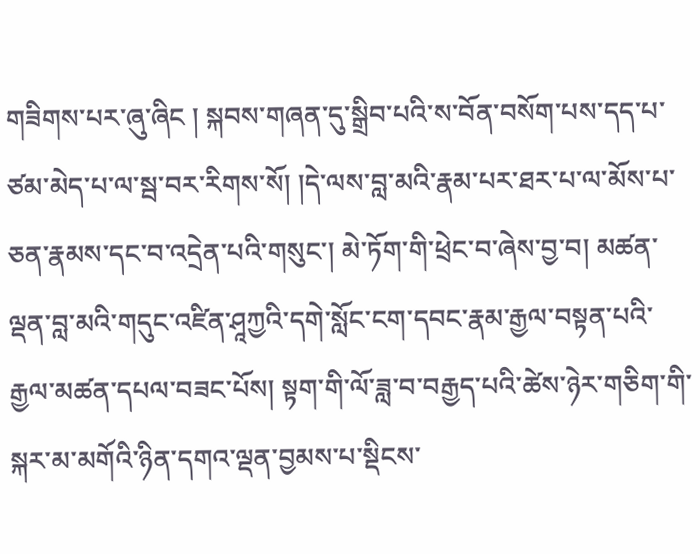གཟིགས་པར་ཞུ་ཞིང ། སྐབས་གཞན་དུ་སྒྲིབ་པའི་ས་བོན་བསོག་པས་དད་པ་ཙམ་མེད་པ་ལ་སྦ་བར་རིགས་སོ། །དེ་ལས་བླ་མའི་རྣམ་པར་ཐར་པ་ལ་མོས་པ་ཅན་རྣམས་དང་བ་འདྲེན་པའི་གསུང་། མེ་ཏོག་གི་ཕྲེང་བ་ཞེས་བྱ་བ། མཚན་ལྡན་བླ་མའི་གདུང་འཛིན་ཤཱཀྱའི་དགེ་སློང་ངག་དབང་རྣམ་རྒྱལ་བསྟན་པའི་རྒྱལ་མཚན་དཔལ་བཟང་པོས། སྟག་གི་ལོ་ཟླ་བ་བརྒྱད་པའི་ཚེས་ཉེར་གཅིག་གི་སྐར་མ་མགོའི་ཉིན་དགའ་ལྡན་བྱམས་པ་སྡིངས་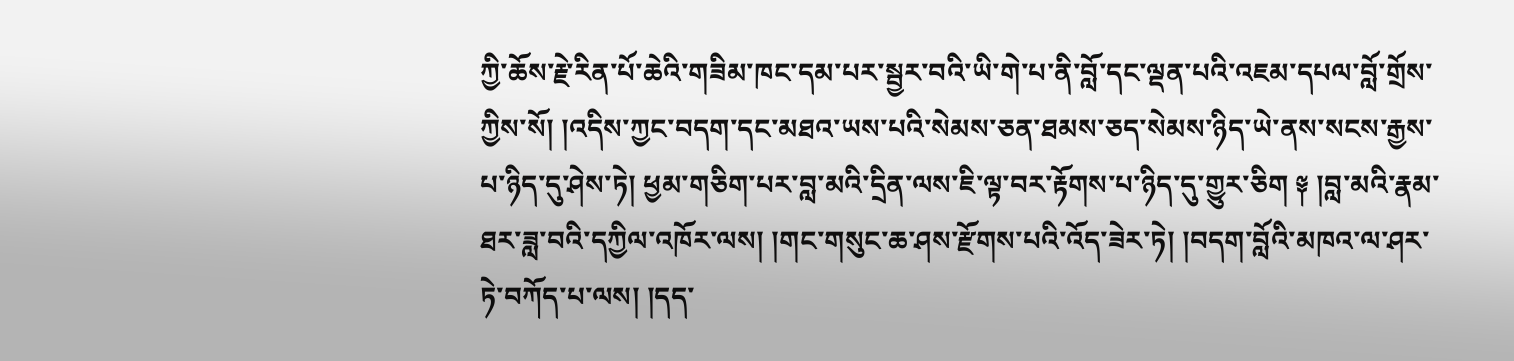ཀྱི་ཆོས་རྗེ་རིན་པོ་ཆེའི་གཟིམ་ཁང་དམ་པར་སྦྱར་བའི་ཡི་གེ་པ་ནི་བློ་དང་ལྡན་པའི་འཇམ་དཔལ་བློ་གྲོས་ཀྱིས་སོ། །འདིས་ཀྱང་བདག་དང་མཐའ་ཡས་པའི་སེམས་ཅན་ཐམས་ཅད་སེམས་ཉིད་ཡེ་ནས་སངས་རྒྱས་པ་ཉིད་དུ་ཤེས་ཏེ། ཕྱམ་གཅིག་པར་བླ་མའི་དྲིན་ལས་ཇི་ལྟ་བར་རྟོགས་པ་ཉིད་དུ་གྱུར་ཅིག ༈ །བླ་མའི་རྣམ་ཐར་ཟླ་བའི་དཀྱིལ་འཁོར་ལས། །གང་གསུང་ཆ་ཤས་རྫོགས་པའི་འོད་ཟེར་ཏེ། །བདག་བློའི་མཁའ་ལ་ཤར་ཏེ་བཀོད་པ་ལས། །དད་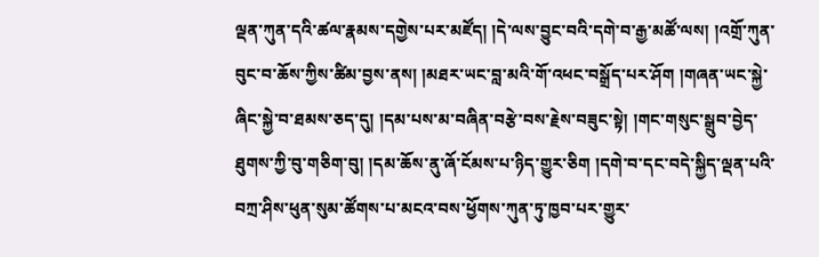ལྡན་ཀུན་དའི་ཚལ་རྣམས་དགྱེས་པར་མཛོད། །དེ་ལས་བྱུང་བའི་དགེ་བ་རྒྱ་མཚོ་ལས། །འགྲོ་ཀུན་བུང་བ་ཆོས་ཀྱིས་ཚིམ་བྱས་ནས། །མཐར་ཡང་བླ་མའི་གོ་འཕང་བསྒྲོད་པར་ཤོག །གཞན་ཡང་སྐྱེ་ཞིང་སྐྱེ་བ་ཐམས་ཅད་དུ། །དམ་པས་མ་བཞིན་བརྩེ་བས་རྗེས་བཟུང་སྟེ། །གང་གསུང་སྒྲུབ་བྱེད་ཐུགས་ཀྱི་བུ་གཅིག་བུ། །དམ་ཆོས་ནུ་ཞོ་ངོམས་པ་ཉིད་གྱུར་ཅིག །དགེ་བ་དང་བདེ་སྐྱིད་ལྡན་པའི་བཀྲ་ཤིས་ཕུན་སུམ་ཚོགས་པ་མངའ་བས་ཕྱོགས་ཀུན་ཏུ་ཁྱབ་པར་གྱུར་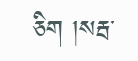ཅིག །སརྦ་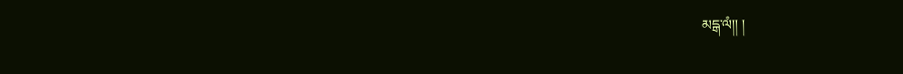མདྒ་ལཾ།། །